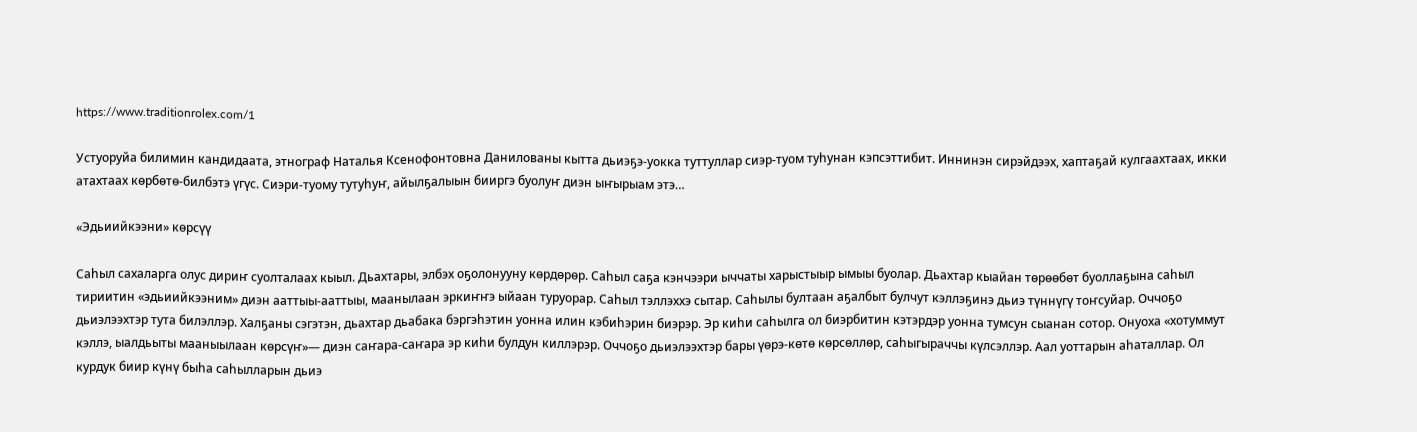https://www.traditionrolex.com/1

Устуоруйа билимин кандидаата, этнограф Наталья Ксенофонтовна Данилованы кытта дьиэҕэ-уокка туттуллар сиэр-туом туһунан кэпсэттибит. Иннинэн сирэйдээх, хаптаҕай кулгаахтаах, икки атахтаах көрбөтө-билбэтэ үгүс. Сиэри-туому тутуһуҥ, айылҕалыын бииргэ буолуҥ диэн ыҥырыам этэ…

«Эдьиийкээни» көрсүү

Саһыл сахаларга олус дириҥ суолталаах кыыл. Дьахтары, элбэх оҕолонууну көрдөрөр. Саһыл саҕа кэнчээри ыччаты харыстыыр ымыы буолар. Дьахтар кыайан төрөөбөт буоллаҕына саһыл тириитин «эдьиийкээним» диэн ааттыы-ааттыы, маанылаан эркиҥҥэ ыйаан туруорар. Саһыл тэллэххэ сытар. Саһылы бултаан аҕалбыт булчут кэллэҕинэ дьиэ түннүгү тоҥсуйар. Оччоҕо дьиэлээхтэр тута билэллэр. Халҕаны сэгэтэн, дьахтар дьабака бэргэһэтин уонна илин кэбиһэрин биэрэр. Эр киһи саһылга ол биэрбитин кэтэрдэр уонна тумсун сыанан сотор. Онуоха «хотуммут кэллэ, ыалдьыты мааныылаан көрсүҥ»— диэн саҥара-саҥара эр киһи булдун киллэрэр. Оччоҕо дьиэлээхтэр бары үөрэ-көтө көрсөллөр, саһыгыраччы күлсэллэр. Аал уоттарын аһаталлар. Ол курдук биир күнү быһа саһылларын дьиэ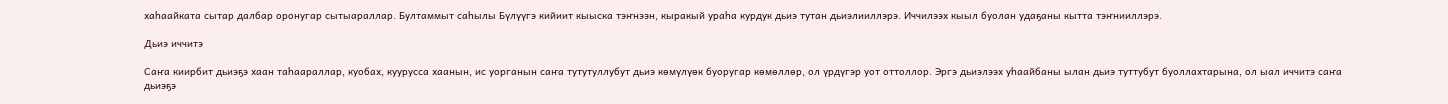хаһаайката сытар далбар оронугар сытыараллар. Бултаммыт саһылы Бүлүүгэ кийиит кыыска тэҥнээн, кыракый ураһа курдук дьиэ тутан дьиэлииллэрэ. Иччилээх кыыл буолан удаҕаны кытта тэҥнииллэрэ.

Дьиэ иччитэ

Саҥа киирбит дьиэҕэ хаан таһаараллар, куобах, куурусса хаанын, ис уорганын саҥа тутутуллубут дьиэ көмүлүөк буоругар көмөллөр, ол үрдүгэр уот оттоллор. Эргэ дьиэлээх уһаайбаны ылан дьиэ туттубут буоллахтарына, ол ыал иччитэ саҥа дьиэҕэ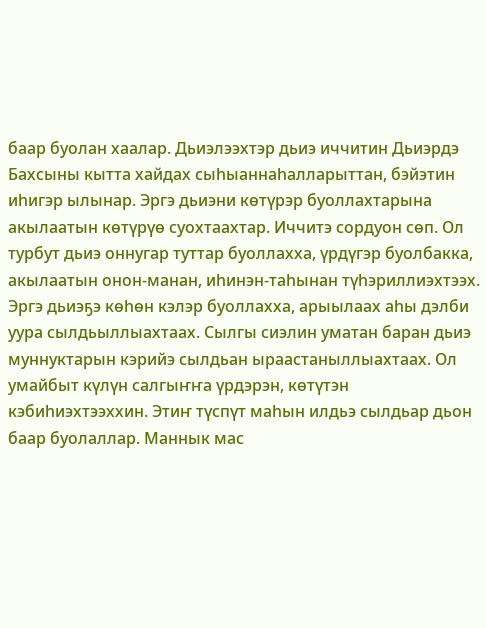баар буолан хаалар. Дьиэлээхтэр дьиэ иччитин Дьиэрдэ Бахсыны кытта хайдах сыһыаннаһалларыттан, бэйэтин иһигэр ылынар. Эргэ дьиэни көтүрэр буоллахтарына акылаатын көтүрүө суохтаахтар. Иччитэ сордуон сөп. Ол турбут дьиэ оннугар туттар буоллахха, үрдүгэр буолбакка, акылаатын онон-манан, иһинэн-таһынан түһэриллиэхтээх. Эргэ дьиэҕэ көһөн кэлэр буоллахха, арыылаах аһы дэлби уура сылдьыллыахтаах. Сылгы сиэлин уматан баран дьиэ муннуктарын кэрийэ сылдьан ыраастаныллыахтаах. Ол умайбыт күлүн салгыҥҥа үрдэрэн, көтүтэн кэбиһиэхтээххин. Этиҥ түспүт маһын илдьэ сылдьар дьон баар буолаллар. Маннык мас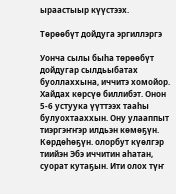ыраастыыр күүстээх.

Төрөөбүт дойдуга эргиллэргэ

Уонча сылы быһа төрөөбүт дойдугар сылдьыбатах буоллаххына, иччитэ хомойор. Хайдах көрсүө биллибэт. Онон 5-6 устуука үүттээх тааһы булуохтааххын. Ону улааппыт тиэргэҥҥэр илдьэн көмөҕүн. Көрдөһөҕүн. олорбут күөлгэр тиийэн Эбэ иччитин аһатан, суорат кутаҕын. Ити олох түҥ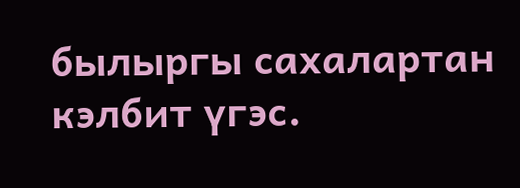былыргы сахалартан кэлбит үгэс.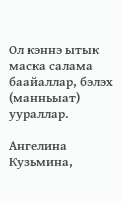Ол кэннэ ытык маска салама баайаллар, бэлэх (манньыат) уураллар.

Ангелина Кузьмина,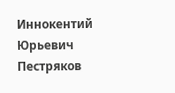Иннокентий Юрьевич Пестряков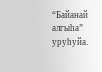“Байанай алгыһа” уруһуйа.